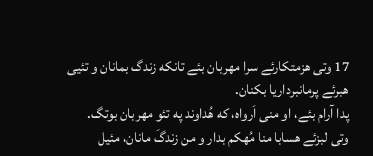17 وتی هزمتکارئے سرا مهربان بئے تانکه زندگ بمانان و تئیی هبرئے پرمانبرداریا بکنان.
پدا آرام بئے، او منی اَرواه، که هُداوند په تئو مهربان بوتگ.
وتی لبزئے هسابا منا مُهکم بدار و من زندگَ مانان، مئیل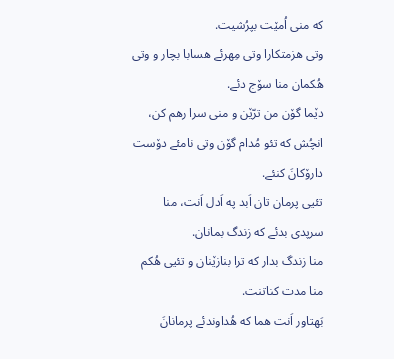که منی اُمێت بپرُشیت.
وتی هزمتکارا وتی مِهرئے هسابا بچار و وتی هُکمان منا سۆج دئے.
دێما گۆن من ترّێن و منی سرا رهم کن، انچُش که تئو مُدام گۆن وتی نامئے دۆست دارۆکانَ کنئے.
تئیی پرمان تان اَبد په اَدل اَنت، منا سرپدی بدئے که زندگ بمانان.
منا زندگ بدار که ترا بنازێنان و تئیی هُکم منا مدت کناتنت.
بَهتاور اَنت هما که هُداوندئے پرمانانَ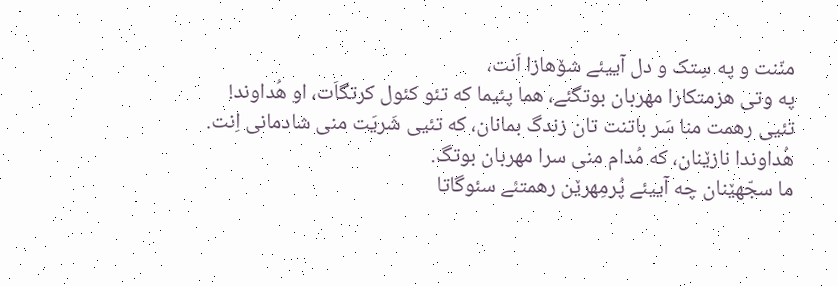منّنت و په سِتک و دل آییئے شۆهازا اَنت،
په وتی هزمتکارا مهربان بوتگئے، هما پئیما که تئو کئول کرتگاَت، او هُداوند!
تئیی رهمت منا سَر باتنت تان زندگ بمانان، که تئیی شَریَت منی شادمانی اِنت.
هُداوندا نازێنان، که مُدام منی سرا مهربان بوتگ.
ما سجّهێنان چه آییئے پُرمِهرێن رهمتئے سئوگاتا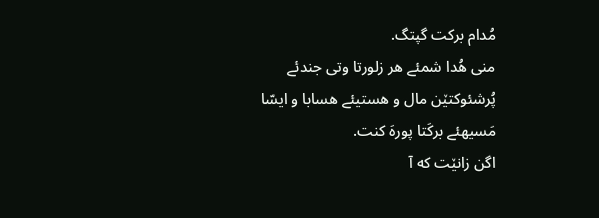مُدام برکت گپتگ.
منی هُدا شمئے هر زلورتا وتی جندئے پُرشئوکتێن مال و هستیئے هسابا و ایسّا مَسیهئے برکَتا پورهَ کنت.
اگن زانێت که آ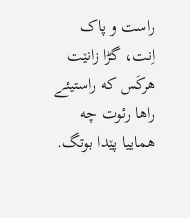راست و پاک اِنت، گڑا زانێت هرکَس که راستیئے راها رئوت چه هماییا پێدا بوتگ.